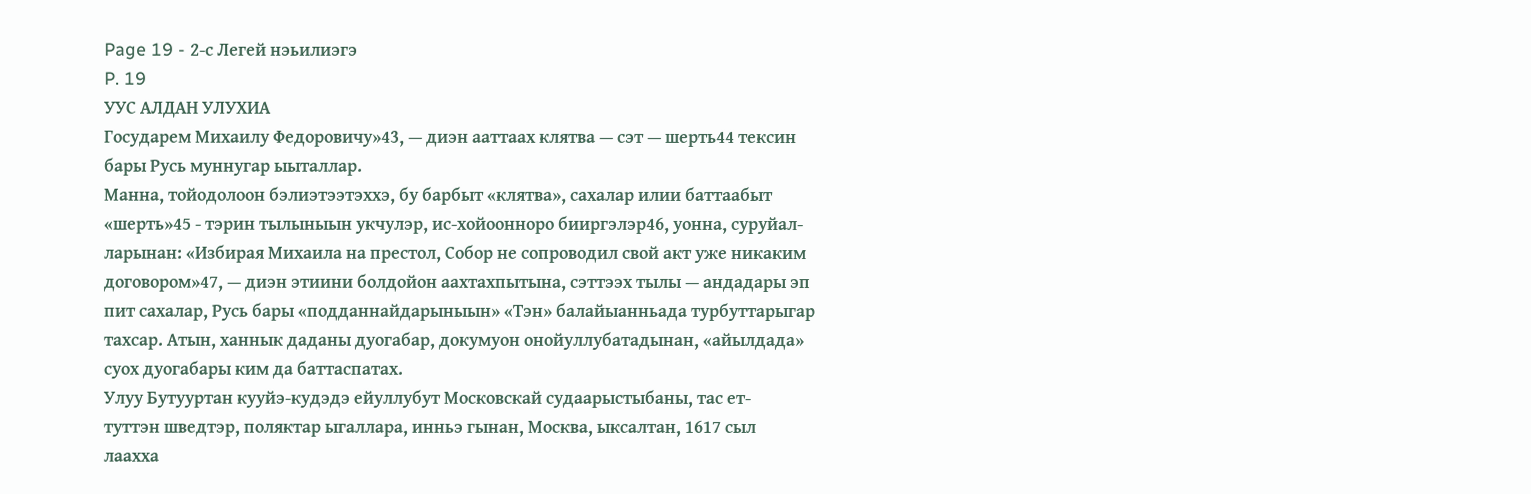Page 19 - 2-с Легей нэьилиэгэ
P. 19
УУС АЛДАН УЛУХИА
Государем Михаилу Федоровичу»43, — диэн ааттаах клятва — сэт — шерть44 тексин
бары Русь муннугар ыыталлар.
Манна, тойодолоон бэлиэтээтэххэ, бу барбыт «клятва», сахалар илии баттаабыт
«шерть»45 - тэрин тылыныын укчулэр, ис-хойоонноро бииргэлэр46, уонна, суруйал-
ларынан: «Избирая Михаила на престол, Собор не сопроводил свой акт уже никаким
договором»47, — диэн этиини болдойон аахтахпытына, сэттээх тылы — андадары эп
пит сахалар, Русь бары «подданнайдарыныын» «Тэн» балайыанньада турбуттарыгар
тахсар. Атын, ханнык даданы дуогабар, докумуон онойуллубатадынан, «айылдада»
суох дуогабары ким да баттаспатах.
Улуу Бутууртан кууйэ-кудэдэ ейуллубут Московскай судаарыстыбаны, тас ет-
туттэн шведтэр, поляктар ыгаллара, инньэ гынан, Москва, ыксалтан, 1617 сыл
лаахха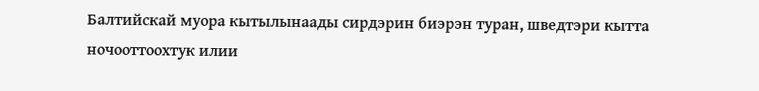Балтийскай муора кытылынаады сирдэрин биэрэн туран, шведтэри кытта
ночооттоохтук илии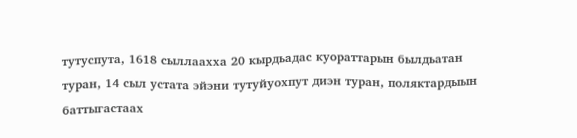тутуспута, 1618 сыллаахха 20 кырдьадас куораттарын былдьатан
туран, 14 сыл устата эйэни тутуйуохпут диэн туран, поляктардыын баттыгастаах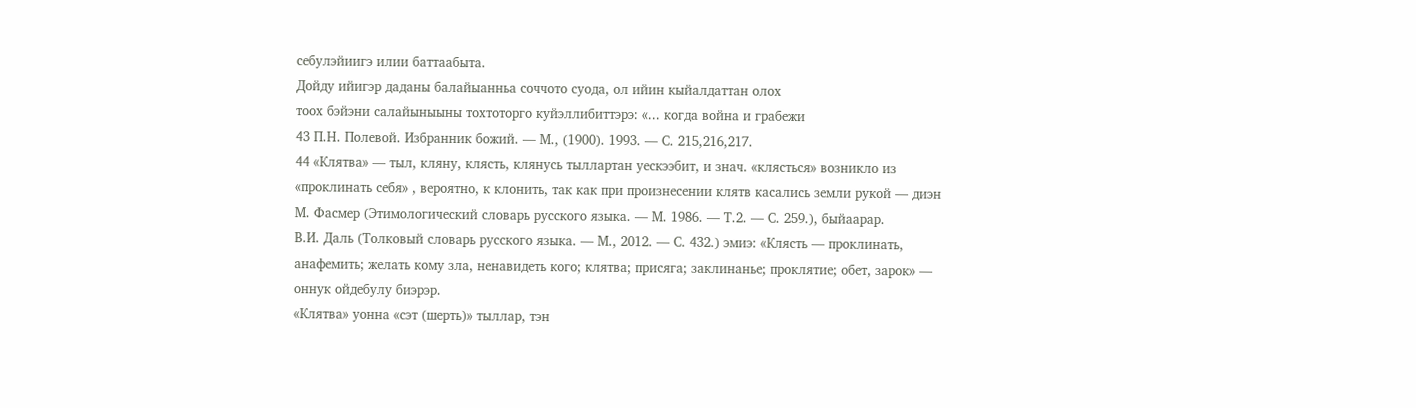себулэйиигэ илии баттаабыта.
Дойду ийигэр даданы балайыанньа соччото суода, ол ийин кыйалдаттан олох
тоох бэйэни салайыныыны тохтоторго куйэллибиттэрэ: «... когда война и грабежи
43 П.Н. Полевой. Избранник божий. — М., (1900). 1993. — С. 215,216,217.
44 «Клятва» — тыл, кляну, клясть, клянусь тыллартан уескээбит, и знач. «клясться» возникло из
«проклинать себя» , вероятно, к клонить, так как при произнесении клятв касались земли рукой — диэн
М. Фасмер (Этимологический словарь русского языка. — М. 1986. — Т.2. — С. 259.), быйаарар.
В.И. Даль (Толковый словарь русского языка. — М., 2012. — С. 432.) эмиэ: «Клясть — проклинать,
анафемить; желать кому зла, ненавидеть кого; клятва; присяга; заклинанье; проклятие; обет, зарок» —
оннук ойдебулу биэрэр.
«Клятва» уонна «сэт (шерть)» тыллар, тэн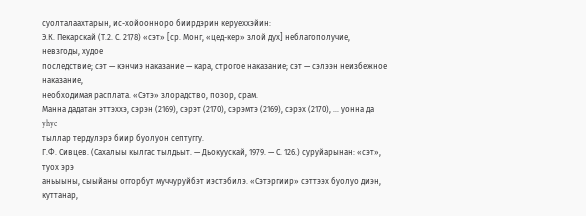суолталаахтарын, ис-хойоонноро биирдэрин керуеххэйин:
Э.К. Пекарскай (Т.2. С. 2178) «сэт» [ср. Монг, «цед-кер» злой дух] неблагополучие, невзгоды, худое
последствие; сэт — кэнчиэ наказание — кара, строгое наказание; сэт — сэлээн неизбежное наказание,
необходимая расплата. «Сэтэ» злорадство, позор, срам.
Манна дадатан эттэххэ, сэрэн (2169), сэрэт (2170), сэрэмтэ (2169), сэрэх (2170), ... уонна да yhyc
тыллар тердулэрэ биир буолуон септуггу.
Г.Ф. Сивцев. (Сахалыы кылгас тылдьыт. — Дьокуускай, 1979. — С. 126.) суруйарынан: «сэт», туох эрэ
аньыыны, сыыйаны оггорбут муччуруйбэт иэстэбилэ. «Сэтэргиир» сэттээх буолуо диэн, куттанар,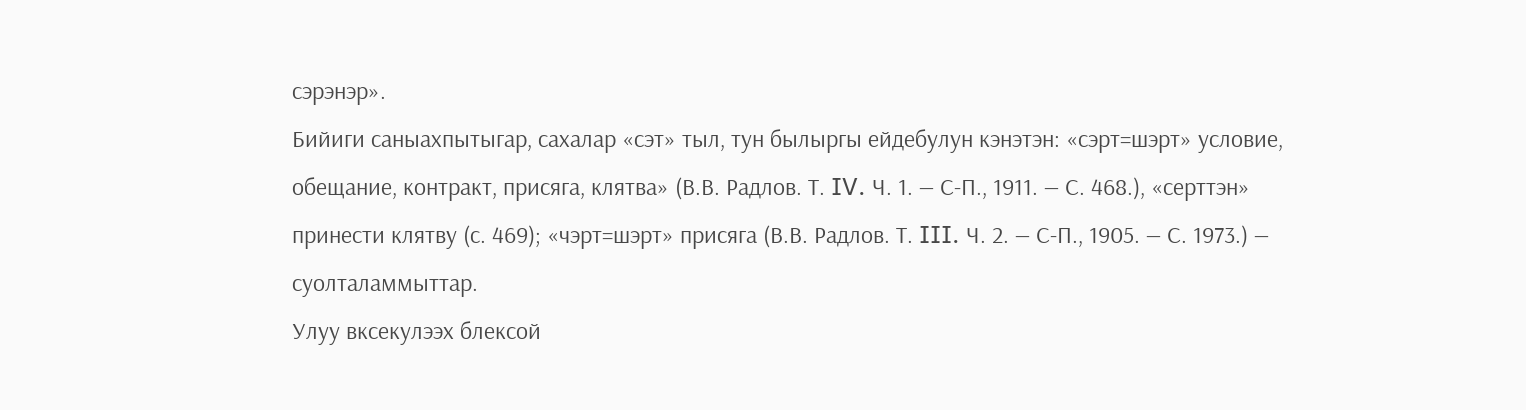сэрэнэр».
Бийиги саныахпытыгар, сахалар «сэт» тыл, тун былыргы ейдебулун кэнэтэн: «сэрт=шэрт» условие,
обещание, контракт, присяга, клятва» (В.В. Радлов. Т. IV. Ч. 1. — С-П., 1911. — С. 468.), «серттэн»
принести клятву (с. 469); «чэрт=шэрт» присяга (В.В. Радлов. Т. III. Ч. 2. — С-П., 1905. — С. 1973.) —
суолталаммыттар.
Улуу вксекулээх блексой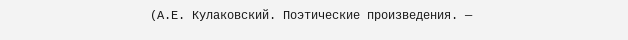(А.Е. Кулаковский. Поэтические произведения. —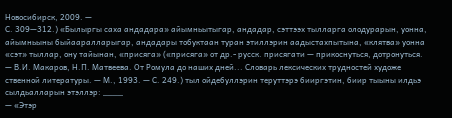Новосибирск, 2009. —
С. 309—312.) «Былыргы саха андадара» айымньытыгар, андадар, сэттээх тылларга олодурарын, уонна,
айымньыны быйааралларыгар, андадары тобуктаан туран этиллэрин аадыстахпытына, «клятва» уонна
«сэт» тыллар, ону тайынан, «присяга» («присяга» от др.- русск. присягати — прикоснуться, дотронуться.
— В.И. Макаров, Н.П. Матвеева. От Ромула до наших дней... Словарь лексических трудностей художе
ственной литературы. — М., 1993. — С. 249.) тыл ойдебуллэрин теруттэрэ бииргэтин, биир тыыны илдьэ
сылдьалларын этэллэр: ____
— «Этэр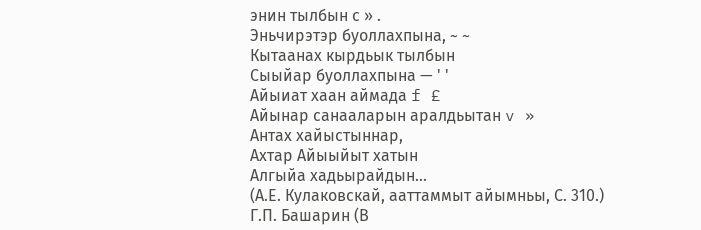энин тылбын с » .
Эньчирэтэр буоллахпына, ~ ~
Кытаанах кырдьык тылбын
Сыыйар буоллахпына — ' '
Айыиат хаан аймада f £
Айынар санааларын аралдьытан v »
Антах хайыстыннар,
Ахтар Айыыйыт хатын
Алгыйа хадьырайдын...
(А.Е. Кулаковскай, ааттаммыт айымньы, С. 310.)
Г.П. Башарин (В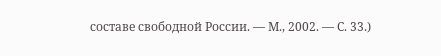составе свободной России. — М., 2002. — С. 33.)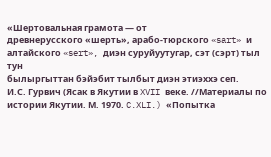«Шертовальная грамота — от
древнерусского «шерть», арабо-тюрского «sart» и алтайского «sert», диэн суруйуутугар, сэт (сэрт) тыл тун
былыргыттан бэйэбит тылбыт диэн этиэххэ сеп.
И.С. Гурвич (Ясак в Якутии в XVII веке. //Материалы по истории Якутии. М. 1970. C.XLI.) «Попытка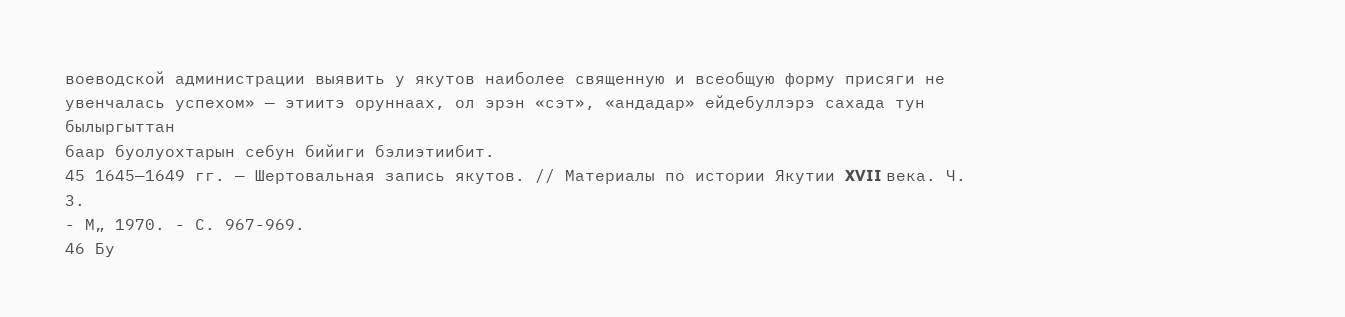воеводской администрации выявить у якутов наиболее священную и всеобщую форму присяги не
увенчалась успехом» — этиитэ оруннаах, ол эрэн «сэт», «андадар» ейдебуллэрэ сахада тун былыргыттан
баар буолуохтарын себун бийиги бэлиэтиибит.
45 1645—1649 гг. — Шертовальная запись якутов. // Материалы по истории Якутии XVII века. Ч. 3.
- М„ 1970. - С. 967-969.
46 Бу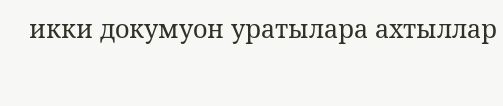икки докумуон уратылара ахтыллар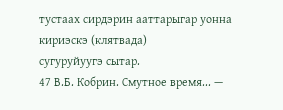тустаах сирдэрин ааттарыгар уонна кириэскэ (клятвада)
сугуруйуугэ сытар.
47 В.Б. Кобрин. Смутное время... —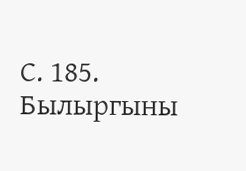С. 185.
Былыргыны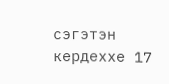сэгэтэн кердеххе 17